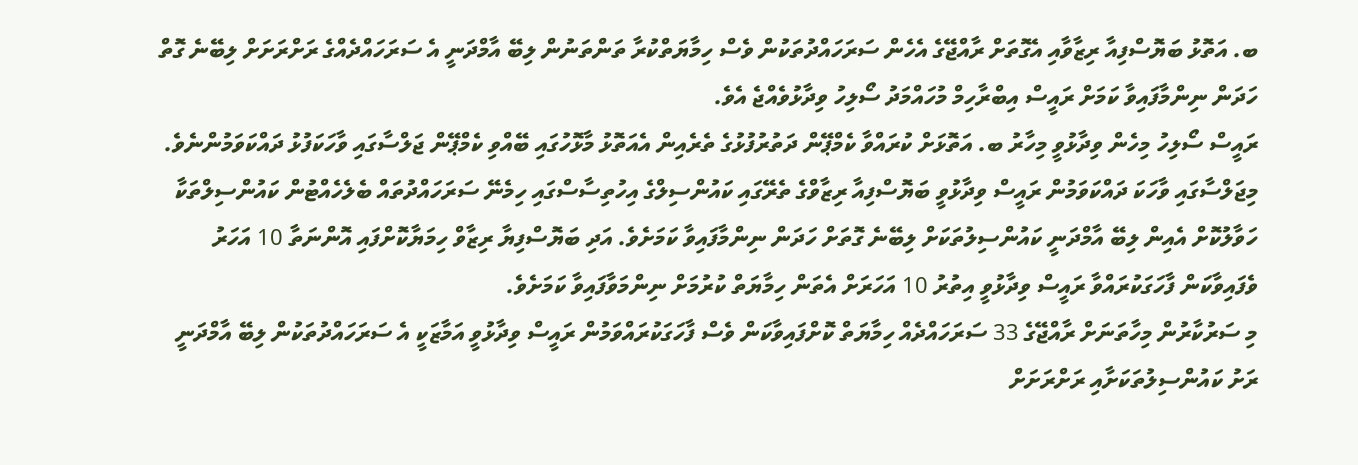ބ. އަތޮޅު ބަޔޮސްފިއާ ރިޒާވާއި އެގޮތަށް ރާއްޖޭގެ އެހެން ސަރަހައްދުތަކުން ވެސް ހިމާޔަތްކުރާ ތަންތަނުން ލިބޭ އާމްދަނީ އެ ސަރަހައްދެއްގެ ރަށްރަށަށް ލިބޭނެ ގޮތް ހަދަން ނިންމާފައިވާ ކަމަށް ރައީސް އިބްރާހިމް މުހައްމަދު ސޯލިހު ވިދާޅުވެއްޖެ އެވެ.
ރައީސް ސޯލިހު މިހެން ވިދާޅުވީ މިހާރު ބ. އަތޮޅަށް ކުރައްވާ ކެމްޕޭން ދަތުރުފުޅުގެ ތެރެއިން އެއަތޮޅު މާޅޮހުގައި ބޭއްވި ކެމްޕޭން ޖަލްސާގައި ވާހަކަފުޅު ދައްކަވަމުންނެވެ.
މިޖަލްސާގައި ވާހަކަ ދައްކަވަމުން ރައީސް ވިދާޅުވީ ބަޔޮސްފިއާ ރިޒާވްގެ ތެރޭގައި ކައުންސިލްގެ އިހުތިސާސްގައި ހިމެނޭ ސަރަހައްދުތައް ބެލެހެއްޓުން ކައުންސިލްތަކާ ހަވާލުކޮށް އެއިން ލިބޭ އާމްދަނީ ކައުންސިލުތަކަށް ލިބޭނެ ގޮތަށް ހަދަން ނިންމާފައިވާ ކަމަށެވެ. އަދި ބަޔޮސްފިޔާ ރިޒާވް ހިމަޔާކޮށްފައި އޮންނަތާ 10 އަހަރު ވެފައިވާކަން ފާހަގަކުރައްވާ ރައީސް ވިދާޅުވީ އިތުރު 10 އަހަރަށް އެތަން ހިމާޔަތް ކުރުމަށް ނިންމަވާފައިވާ ކަމަށެވެ.
މި ސަރުކާރުން މިހާތަނަށް ރާއްޖޭގެ 33 ސަރަހައްދެއް ހިމާޔަތް ކޮށްފައިވާކަން ވެސް ފާހަގަކުރައްވަމުން ރައީސް ވިދާޅުވީ އަމާޒަކީ އެ ސަރަހައްދުތަކުން ލިބޭ އާމްދަނީ ރަށު ކައުންސިލުތަކަށާއި ރަށްރަށަށް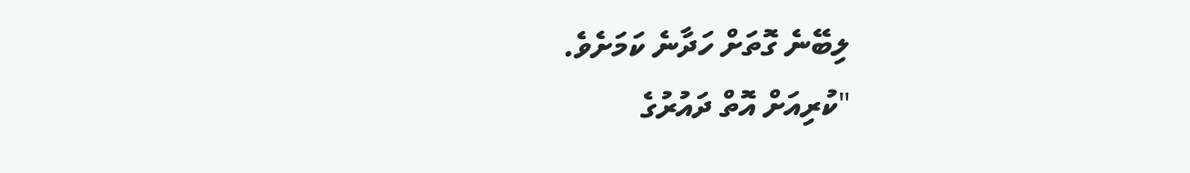ލިބޭނެ ގޮތަށް ހަދާނެ ކަމަށެވެ.
"ކުރިއަށް އޮތް ދައުރުގެ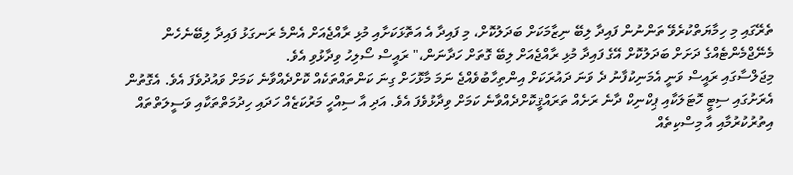ތެރޭގައި މި ހިމާޔަތްކުރެވޭ ތަންނުން ފައިދާ ލިބޭ ނިޒާމަކަށް ބަދަލުކޮށް، މި ފައިދާ އެ އަތޮޅަކަށާއި މުޅި ރާއްޖެއަށް އެންމެ ރަނގަޅު ފައިދާ ލިބޭނެހެން މެނޭޖްމެންޓެއްގެ ދަށަށް ބަދަލުކޮށް އޭގެ ފައިދާ މުޅި ރާއްޖެއަށް ލިބޭ ގޮތަށް ހަދާނަން،" ރައީސް ސޯލިހު ވިދާޅުވި އެވެ.
މިޖަލްސާގައި ރައީސް ވަނީ އެމަނިކުފާނު ދެ ވަނަ ދައުރަކަށް އިންތިހާބުވެއްޖެ ނަމަ މާޅޮހަށް ގިނަ ކަންތައްތަކެއް ކޮށްދެއްވާނެ ކަމަށް ވައުދުވެފަ އެވެ. އެގޮތުން އެރަށުގައި ސިޓީ ހޮޓަލަކާއި ޕިކްނިކް ދާނެ ރަށެއް ތަރައްޤީކޮށްދެއްވާނެ ކަމަށް ވިދާޅުވެފަ އެވެ. އަދި އާ ސިއްހީ މަރުކަޒެއް ހަދައި ހިދުމަތްތަކާއި ވަސީލަތްތައް އިތުރުކުރުމާއި އާ މިސްކިތެއް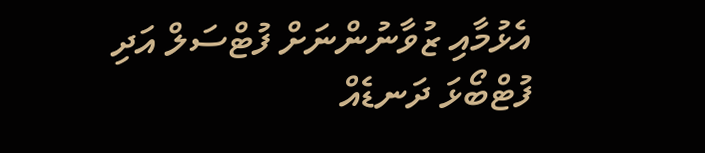އެޅުމާއި ޒުވާނުންނަށް ފުޓްސަލް އަދި ފުޓްބޯޅަ ދަނޑެއް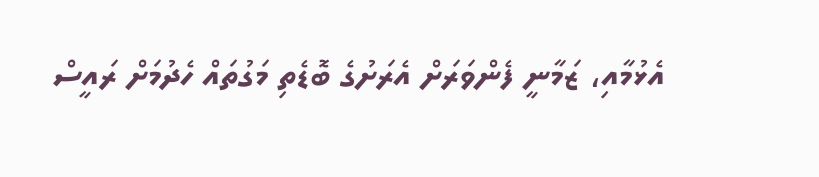އެޅުމާއި، ޒަމާނީ ފެންވަރަށް އެރަށުގެ ބޮޑެތި މަގުތައް ހެދުމަށް ރައީސް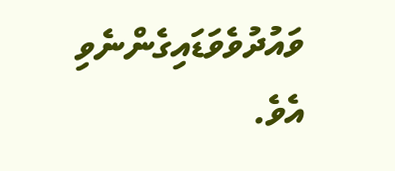ވައުދުވެވަޑައިގެންނެވި އެވެ.